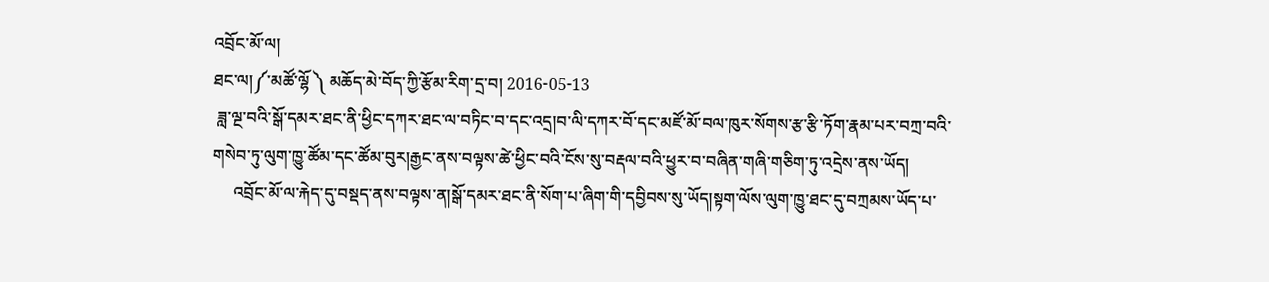འབྲོང་མོ་ལ།
ཐང་ལ།༼་མཚོ་ལྷོ ༽ མཆོད་མེ་བོད་ཀྱི་རྩོམ་རིག་དྲ་བ། 2016-05-13
 ཟླ་ལྔ་བའི་སྒོ་དམར་ཐང་ནི་ཕྱིང་དཀར་ཐང་ལ་བཏིང་བ་དང་འདྲ།བ་ལི་དཀར་བོ་དང་མཛོ་མོ་བལ་ཁུར་སོགས་རྩ་རྩི་ཏོག་རྣམ་པར་བཀྲ་བའི་གསེབ་ཏུ་ལུག་ཁྱུ་ཚོམ་དང་ཚོམ་བུར།རྒྱང་ནས་བལྟས་ཚེ་ཕྱིང་བའི་ངོས་སུ་བརྡལ་བའི་ཕྱུར་བ་བཞིན་གཞི་གཅིག་ཏུ་འདྲེས་ནས་ཡོད།
     འབྲོང་མོ་ལ་རྐེད་དུ་བསྡད་ནས་བལྟས་ན།སྒོ་དམར་ཐང་ནི་སོག་པ་ཞིག་གི་དབྱིབས་སུ་ཡོད།སྟག་ལོས་ལུག་ཁྱུ་ཐང་དུ་བཀྲམས་ཡོད་པ་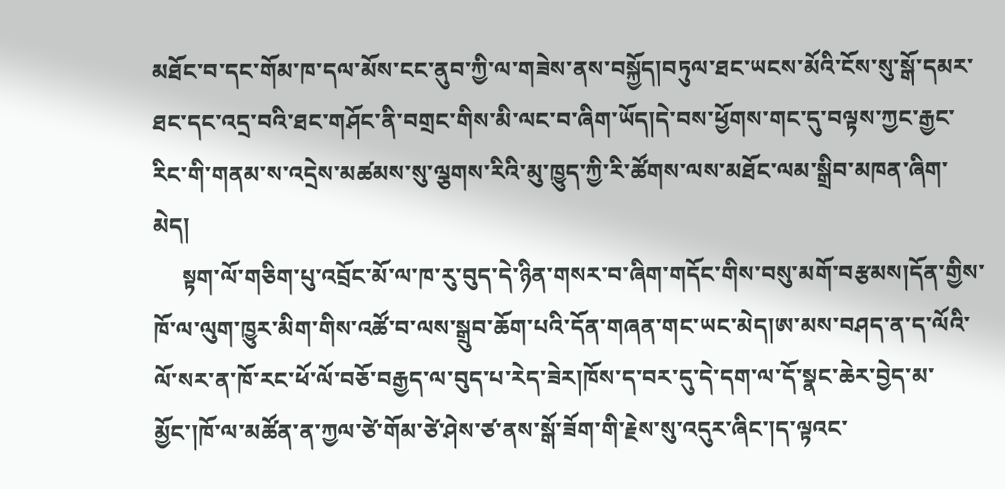མཐོང་བ་དང་གོམ་ཁ་དལ་མོས་ངང་ནུབ་ཀྱི་ལ་གཟེས་ནས་བསྐྱོད།བཏུལ་ཐང་ཡངས་མོའི་ངོས་སུ་སྒོ་དམར་ཐང་དང་འདྲ་བའི་ཐང་གཤོང་ནི་བགྲང་གིས་མི་ལང་བ་ཞིག་ཡོད།དེ་བས་ཕྱོགས་གང་དུ་བལྟས་ཀྱང་རྒྱང་རིང་གི་གནམ་ས་འདྲེས་མཚམས་སུ་ལྕགས་རིའི་མུ་ཁྱུད་ཀྱི་རི་ཚོགས་ལས་མཐོང་ལམ་སྒྲིབ་མཁན་ཞིག་མེད།
     སྟག་ལོ་གཅིག་པུ་འབྲོང་མོ་ལ་ཁ་རུ་བུད་དེ་ཉིན་གསར་བ་ཞིག་གདོང་གིས་བསུ་མགོ་བརྩམས།དོན་གྱིས་ཁོ་ལ་ལུག་ཁྱུར་མིག་གིས་འཚོ་བ་ལས་སྒྲུབ་ཆོག་པའི་དོན་གཞན་གང་ཡང་མེད།ཨ་མས་བཤད་ན་ད་ལོའི་ལོ་སར་ན་ཁོ་རང་ཕོ་ལོ་བཅོ་བརྒྱད་ལ་བུད་པ་རེད་ཟེར།ཁོས་ད་བར་དུ་དེ་དག་ལ་དོ་སྣང་ཆེར་བྱེད་མ་མྱོང་།ཁོ་ལ་མཚོན་ན་ཀྱལ་ཙེ་གོམ་ཙེ་ཤེས་ཙ་ནས་སྒོ་ཟོག་གི་རྗེས་སུ་འདུར་ཞིང་།ད་ལྟའང་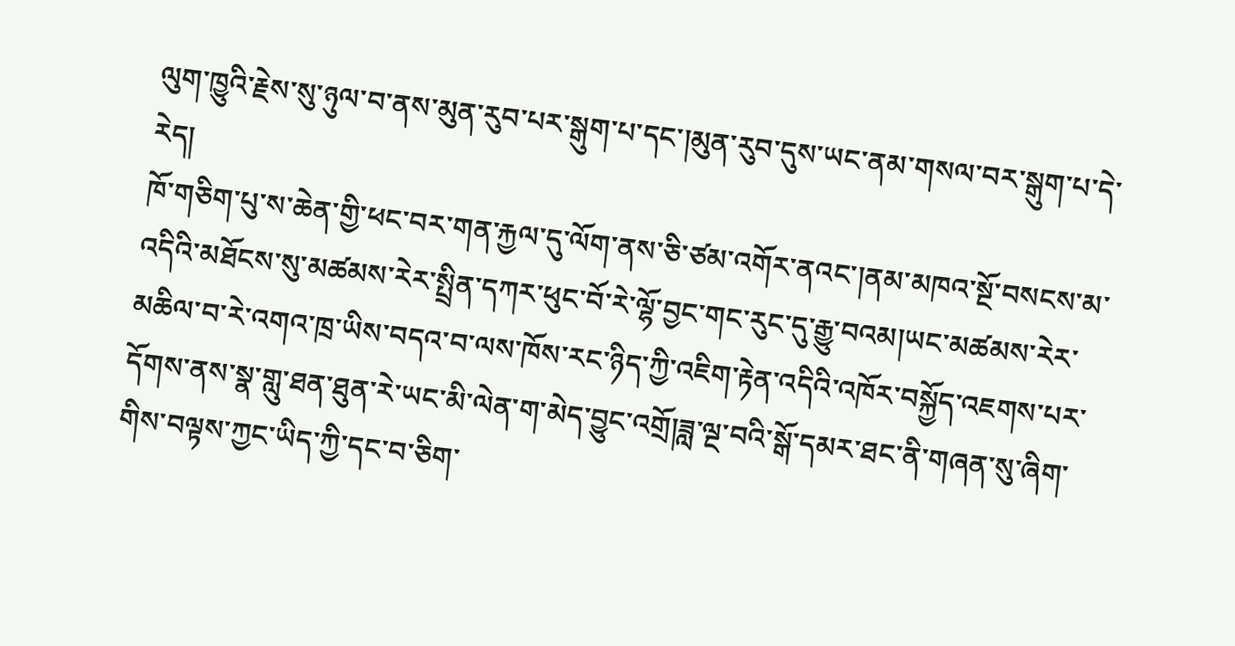ལུག་ཁྱུའི་རྗེས་སུ་ཉུལ་བ་ནས་མུན་རུབ་པར་སྒུག་པ་དང་།མུན་རུབ་དུས་ཡང་ནམ་གསལ་བར་སྒུག་པ་དེ་རེད།
ཁོ་གཅིག་པུ་ས་ཆེན་གྱི་ཕང་བར་གན་རྐྱལ་དུ་ལོག་ནས་ཅི་ཙམ་འགོར་ནའང་།ནམ་མཁའ་སྔོ་བསངས་མ་འདིའི་མཐོངས་སུ་མཚམས་རེར་སྤྲིན་དཀར་ཕུང་བོ་རེ་ལྷོ་བྱང་གང་རུང་དུ་རྒྱུ་བའམ།ཡང་མཚམས་རེར་མཆིལ་བ་རེ་འགའ་ཁྲ་ཡིས་བདའ་བ་ལས་ཁོས་རང་ཉིད་ཀྱི་འཇིག་རྟེན་འདིའི་འཁོར་བསྐྱོད་འཇགས་པར་དོགས་ནས་སྣ་གླུ་ཐན་ཐུན་རེ་ཡང་མི་ལེན་ག་མེད་བྱུང་འགྲོ།ཟླ་ལྔ་བའི་སྒོ་དམར་ཐང་ནི་གཞན་སུ་ཞིག་གིས་བལྟས་ཀྱང་ཡིད་ཀྱི་དང་བ་ཅིག་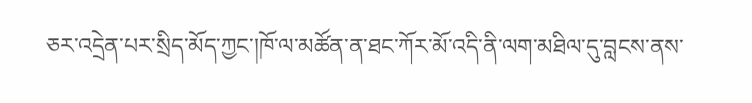ཅར་འདྲེན་པར་སྲིད་མོད་ཀྱང་།ཁོ་ལ་མཚོན་ན་ཐང་ཀོར་མོ་འདི་ནི་ལག་མཐིལ་དུ་བླངས་ནས་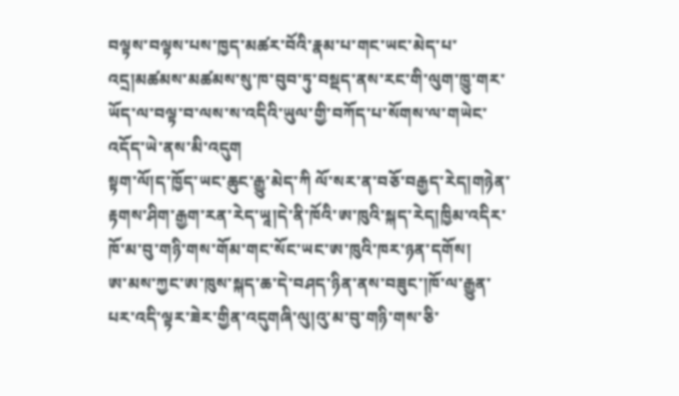བལྟས་བལྟས་པས་ཁྱད་མཚར་བོའི་རྣམ་པ་གང་ཡང་མེད་པ་འདྲ།མཚམས་མཚམས་སུ་ཁ་བུབ་ཏུ་བསྡད་ནས་རང་གི་ལུག་ཁྱུ་གར་ཡོད་ལ་བལྟ་བ་ལས་ས་འདིའི་ཡུལ་གྱི་བཀོད་པ་སོགས་ལ་གཡེང་འདོད་ཡེ་ནས་མི་འདུག
སྟག་ལོ།ད་ཁྱོད་ཡང་ཆུང་རྒྱུ་མེད་ཀི ལོ་སར་ན་བཅོ་བརྒྱད་རེད།གཉེན་རྟགས་ཤིག་རྒྱག་རན་རེད་ཡཱ།དེ་ནི་ཁོའི་ཨ་ཁུའི་སྐད་རེད།ཁྱིམ་འདིར་ཁོ་མ་བུ་གཉི་གས་གོམ་གང་སོང་ཡང་ཨ་ཁུའི་ཁར་ཉན་དགོས།
ཨ་མས་ཀྱང་ཨ་ཁུས་སྐད་ཆ་དེ་བཤད་ཉིན་ནས་བཟུང་།ཁོ་ལ་རྒྱུན་པར་འདི་ལྟར་ཟེར་གྱིན་འདུགཞི་ལུ།འུ་མ་བུ་གཉི་གས་ཅི་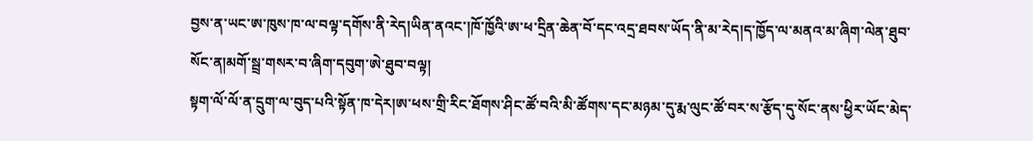བྱས་ན་ཡང་ཨ་ཁུས་ཁ་ལ་བལྟ་དགོས་ནི་རེད།ཡིན་ནའང་།ཁོ་ཁྱོའི་ཨ་ཕ་དྲིན་ཆེན་བོ་དང་འདྲ་ཐབས་ཡོད་ནི་མ་རེད།ད་ཁྱོད་ལ་མནའ་མ་ཞིག་ལེན་ཐུབ་སོང་ན།མགོ་སྦྲ་གསར་བ་ཞིག་དབུག་ཨེ་ཐུབ་བལྟ།
སྟག་ལོ་ལོ་ན་དྲུག་ལ་བུད་པའི་སྟོན་ཁ་དེར།ཨ་ཕས་གྲི་རིང་ཐོགས་ཤིང་ཚོ་བའི་མི་ཚོགས་དང་མཉམ་དུ་རྨ་ལུང་ཚོ་བར་ས་རྩོད་དུ་སོང་ནས་ཕྱིར་ཡོང་མེད་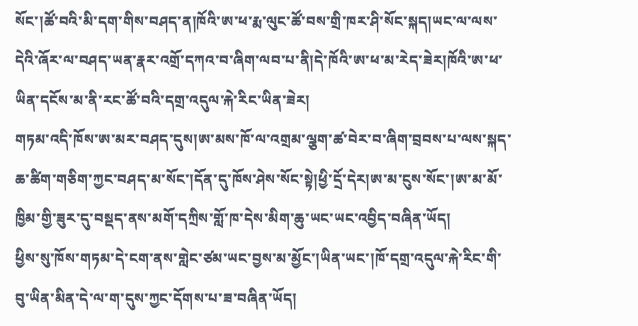སོང་།ཚོ་བའི་མི་དག་གིས་བཤད་ན།ཁོའི་ཨ་ཕ་རྨ་ལུང་ཚོ་བས་གྲི་ཁར་ཤི་སོང་སྐད།ཡང་ལ་ལས་དེའི་ཞོར་ལ་བཤད་ཡན་རྣར་འགྲོ་དཀའ་བ་ཞིག་ལབ་པ་ནི།དེ་ཁོའི་ཨ་ཕ་མ་རེད་ཟེར།ཁོའི་ཨ་ཕ་ཡིན་དངོས་མ་ནི་རང་ཚོ་བའི་དགྲ་འདུལ་རྐེ་རིང་ཡིན་ཟེར།
གཏམ་འདི་ཁོས་ཨ་མར་བཤད་དུས།ཨ་མས་ཁོ་ལ་འགྲམ་ལྕག་ཚ་བེར་བ་ཞིག་བྲབས་པ་ལས་སྐད་ཆ་ཚིག་གཅིག་ཀྱང་བཤད་མ་སོང་།དོན་དུ་ཁོས་ཤེས་སོང་སྟེ།ཕྱི་དྲོ་དེར།ཨ་མ་ངུས་སོང་།ཨ་མ་མོ་ཁྱིམ་གྱི་ཟུར་དུ་བསྡད་ནས་མགོ་དཀྲིས་གློ་ཁ་དེས་མིག་ཆུ་ཡང་ཡང་འབྱིད་བཞིན་ཡོད།
ཕྱིས་སུ་ཁོས་གཏམ་དེ་ངག་ནས་གླེང་ཙམ་ཡང་བྱས་མ་མྱོང་།ཡིན་ཡང་།ཁོ་དགྲ་འདུལ་རྐེ་རིང་གི་བུ་ཡིན་མིན་དེ་ལ་ག་དུས་ཀྱང་དོགས་པ་ཟ་བཞིན་ཡོད།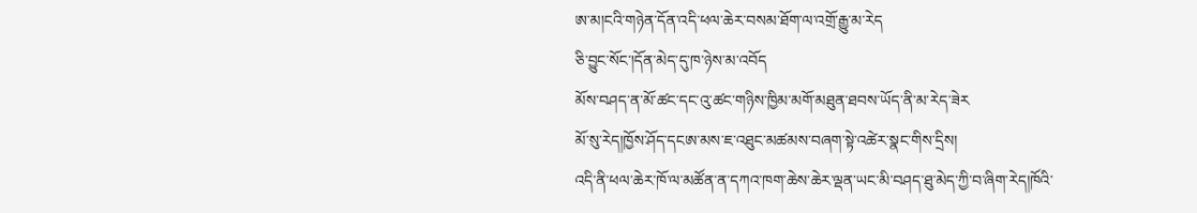ཨ་མ།ངའི་གཉེན་དོན་འདི་ཕལ་ཆེར་བསམ་ཐོག་ལ་འགྲོ་རྒྱུ་མ་རེད
ཅི་བྱུང་སོང་།དོན་མེད་དུ་ཁ་ཉེས་མ་འབོད
མོས་བཤད་ན་མོ་ཚང་དང་འུ་ཚང་གཉིས་ཁྱིམ་མགོ་མཐུན་ཐབས་ཡོད་ནི་མ་རེད་ཟེར
མོ་སུ་རེད།ཁྱོས་ཤོད་དངཨ་མས་ཇ་འཐུང་མཚམས་བཞག་སྟེ་འཚེར་སྣང་གིས་དྲིས།
འདི་ནི་ཕལ་ཆེར་ཁོ་ལ་མཚོན་ན་དཀའ་ཁག་ཆེས་ཆེར་ལྡན་ཡང་མི་བཤད་ཐུ་མེད་ཀྱི་བ་ཞིག་རེད།ཁོའི་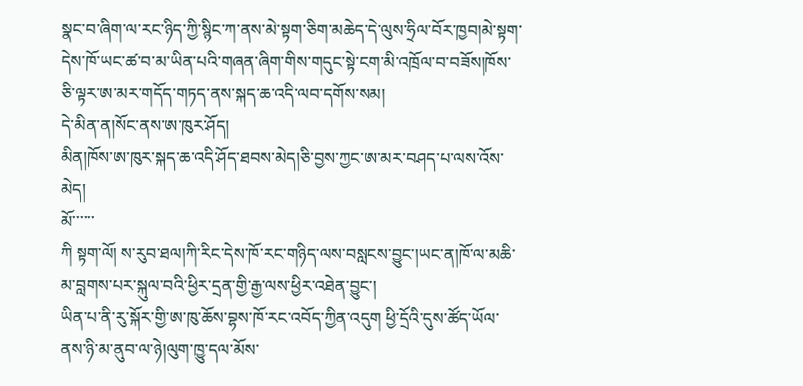སྣང་བ་ཞིག་ལ་རང་ཉིད་ཀྱི་སྙིང་ཀ་ནས་མེ་སྟག་ཅིག་མཆེད་དེ་ལུས་ཧྲིལ་བོར་ཁྱབ།མེ་སྟག་དེས་ཁོ་ཡང་ཚ་བ་མ་ཡིན་པའི་གཞན་ཞིག་གིས་གདུང་སྟེ་ངག་མི་འཁྲོལ་བ་བཟོས།ཁོས་ཅི་ལྟར་ཨ་མར་གདོད་གཏད་ནས་སྐད་ཆ་འདི་ལབ་དགོས་སམ།
དེ་མིན་ན།སོང་ནས་ཨ་ཁུར་ཤོད།
མིན།ཁོས་ཨ་ཁུར་སྐད་ཆ་འདི་ཤོད་ཐབས་མེད།ཅི་བྱས་ཀྱང་ཨ་མར་བཤད་པ་ལས་འོས་མེད།
མོ་་་་་་
ཀི སྟག་ལོ། ས་རུབ་ཐལ།ཀི་རིང་དེས་ཁོ་རང་གཉིད་ལས་བསླངས་བྱུང་།ཡང་ན།ཁོ་ལ་མཆི་མ་བླགས་པར་སྐུལ་བའི་ཕྱིར་དྲན་གྱི་རྒྱ་ལས་ཕྱིར་འཐེན་བྱུང་།
ཡིན་པ་ནི་རུ་སྐོར་གྱི་ཨ་ཁུ་ཆོས་བྷས་ཁོ་རང་འབོད་ཀྱིན་འདུག ཕྱི་དྲོའི་དུས་ཚོད་ཡོལ་ནས་ཉི་མ་ནུབ་ལ་ཉེ།ལུག་ཁྱུ་དལ་མོས་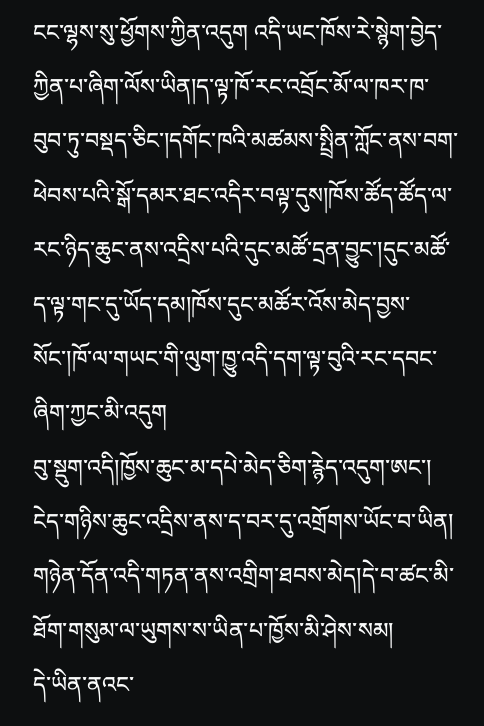ངང་ལྷས་སུ་ཕྱོགས་ཀྱིན་འདུག འདི་ཡང་ཁོས་རེ་སྙེག་བྱེད་ཀྱིན་པ་ཞིག་ལོས་ཡིན།ད་ལྟ་ཁོ་རང་འབྲོང་མོ་ལ་ཁར་ཁ་བུབ་ཏུ་བསྡད་ཅིང་།དགོང་ཁའི་མཚམས་སྤྲིན་ཀློང་ནས་བག་ཕེབས་པའི་སྒོ་དམར་ཐང་འདིར་བལྟ་དུས།ཁོས་ཚོད་ཚོད་ལ་རང་ཉིད་ཆུང་ནས་འདྲིས་པའི་དུང་མཚོ་དྲན་བྱུང་།དུང་མཚོ་ད་ལྟ་གང་དུ་ཡོད་དམ།ཁོས་དུང་མཚོར་འོས་མེད་བྱས་སོང་།ཁོ་ལ་གཡང་གི་ལུག་ཁྱུ་འདི་དག་ལྟ་བུའི་རང་དབང་ཞིག་ཀྱང་མི་འདུག
བུ་སྡུག་འདི།ཁྱོས་ཆུང་མ་དཔེ་མེད་ཅིག་རྙེད་འདུག་ཨང་།
ངེད་གཉིས་ཆུང་འདྲིས་ནས་ད་བར་དུ་འགྲོགས་ཡོང་བ་ཡིན།
གཉེན་དོན་འདི་གཏན་ནས་འགྲིག་ཐབས་མེད།དེ་བ་ཚང་མི་ཐོག་གསུམ་ལ་ཡུགས་ས་ཡིན་པ་ཁྱོས་མི་ཤེས་སམ།
དེ་ཡིན་ནའང་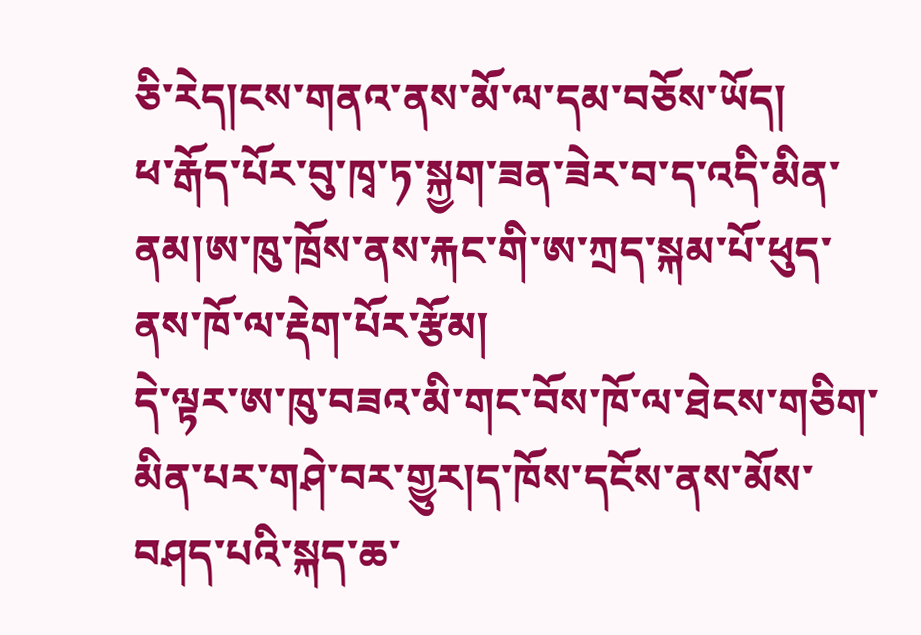ཅི་རེད།ངས་གནའ་ནས་མོ་ལ་དམ་བཅོས་ཡོད།
ཕ་རྒོད་པོར་བུ་ཁྭ་ཏ་སྐྱག་ཟན་ཟེར་བ་ད་འདི་མིན་ནམ།ཨ་ཁུ་ཁྲོས་ནས་རྐང་གི་ཨ་ཀྲད་སྐམ་པོ་ཕུད་ནས་ཁོ་ལ་རྡེག་པོར་རྩོམ།
དེ་ལྟར་ཨ་ཁུ་བཟའ་མི་གང་བོས་ཁོ་ལ་ཐེངས་གཅིག་མིན་པར་གཤེ་བར་གྱུར།ད་ཁོས་དངོས་ནས་མོས་བཤད་པའི་སྐད་ཆ་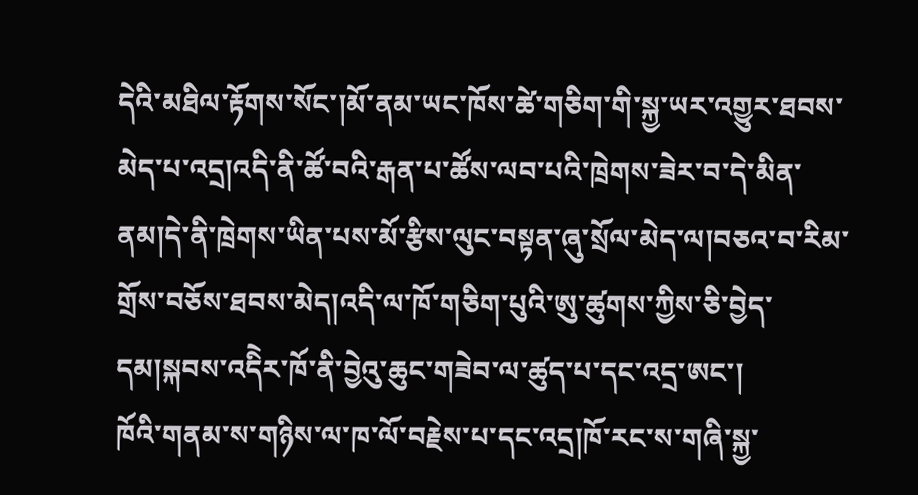དེའི་མཐིལ་རྟོགས་སོང་།མོ་ནམ་ཡང་ཁོས་ཚེ་གཅིག་གི་སྐྱ་ཡར་འགྱུར་ཐབས་མེད་པ་འདྲ།འདི་ནི་ཚོ་བའི་རྒན་པ་ཚོས་ལབ་པའི་ཁྲེགས་ཟེར་བ་དེ་མིན་ནམ།དེ་ནི་ཁྲེགས་ཡིན་པས་མོ་རྩིས་ལུང་བསྟན་ཞུ་སྲོལ་མེད་ལ།བཅའ་བ་རིམ་གྲོས་བཅོས་ཐབས་མེད།འདི་ལ་ཁོ་གཅིག་པུའི་ཨུ་ཚུགས་ཀྱིས་ཅི་བྱེད་དམ།སྐབས་འདིེར་ཁོ་ནི་བྱེའུ་ཆུང་གཟེབ་ལ་ཚུད་པ་དང་འདྲ་ཨང་།
ཁོའི་གནམ་ས་གཉིས་ལ་ཁ་ལོ་བརྗེས་པ་དང་འདྲ།ཁོ་རང་ས་གཞི་སྐྱ་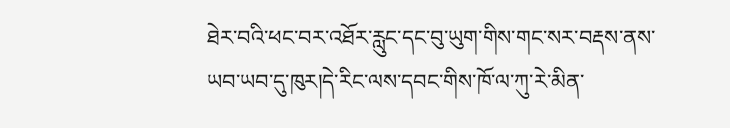ཐེར་བའི་ཕང་བར་འཐོར་རླུང་དང་བུ་ཡུག་གིས་གང་སར་བརྡས་ནས་ཡབ་ཡབ་དུ་ཁུར།དེ་རིང་ལས་དབང་གིས་ཁོ་ལ་ཀུ་རེ་མིན་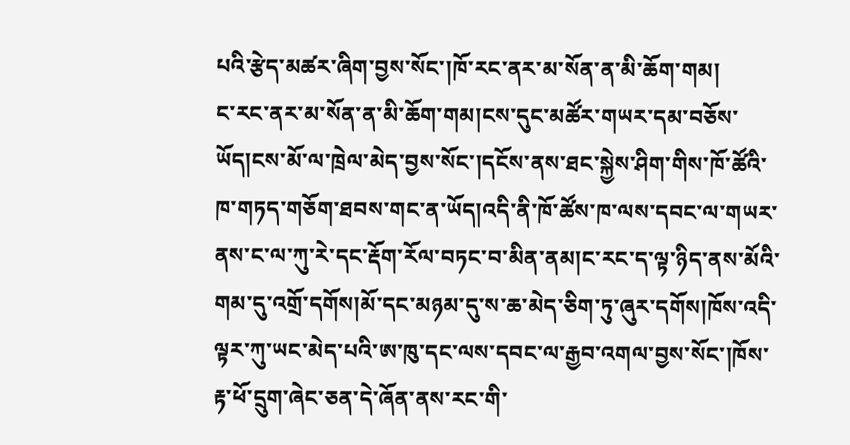པའི་རྩེད་མཚར་ཞིག་བྱས་སོང་།ཁོ་རང་ནར་མ་སོན་ན་མི་ཆོག་གམ།
ང་རང་ནར་མ་སོན་ན་མི་ཆོག་གམ།ངས་དུང་མཚོར་གཡར་དམ་བཅོས་ཡོད།ངས་མོ་ལ་ཁྲེལ་མེད་བྱས་སོང་།དངོས་ནས་ཐང་སྐྱེས་ཤིག་གིས་ཁོ་ཚོའི་ཁ་གཏད་གཅོག་ཐབས་གང་ན་ཡོད།འདི་ནི་ཁོ་ཚོས་ཁ་ལས་དབང་ལ་གཡར་ནས་ང་ལ་ཀུ་རེ་དང་རྡོག་རོལ་བཏང་བ་མིན་ནམ།ང་རང་ད་ལྟ་ཉིད་ནས་མོའི་གམ་དུ་འགྲོ་དགོས།མོ་དང་མཉམ་དུ་ས་ཆ་མེད་ཅིག་ཏུ་ཞུར་དགོས།ཁོས་འདི་ལྟར་ཀུ་ཡང་མེད་པའི་ཨ་ཁུ་དང་ལས་དབང་ལ་རྒྱབ་འགལ་བྱས་སོང་།ཁོས་རྟ་ཕོ་དྲུག་ཞེང་ཅན་དེ་ཞོན་ནས་རང་གི་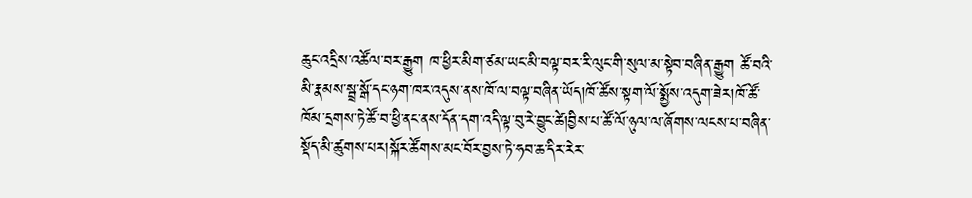ཆུང་འདྲིས་འཚོལ་བར་རྒྱུག ཁ་ཕྱིར་མིག་ཙམ་ཡང་མི་བལྟ་བར་རི་ལུང་གི་སུལ་མ་སྟེབ་བཞིན་རྒྱུག ཚོ་བའི་མི་རྣམས་སྦྲ་སྒོ་དང་ཉག་ཁར་འདུས་ནས་ཁོ་ལ་བལྟ་བཞིན་ཡོད།ཁོ་ཚོས་སྟག་ལོ་སྨྱོས་འདུག་ཟེར།ཁོ་ཚོ་ཁོམ་དྲགས་ཏེ་ཚོ་བ་ཕྱི་ནང་ནས་དོན་དག་འདི་ལྟ་བུ་རེ་བྱུང་ཚེ།བྱིས་པ་ཚོ་ལོ་ཉུལ་ལ་ཞོགས་ལངས་པ་བཞིན་སྡོད་མི་ཚུགས་པར།སྐོར་ཚོགས་མང་བོར་བྱས་ཏེ་ཧབ་ཆ་དིར་རེར་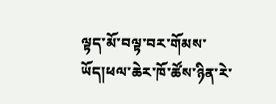ལྟད་མོ་བལྟ་བར་གོམས་ཡོད།ཕལ་ཆེར་ཁོ་ཚོས་ཉིན་རེ་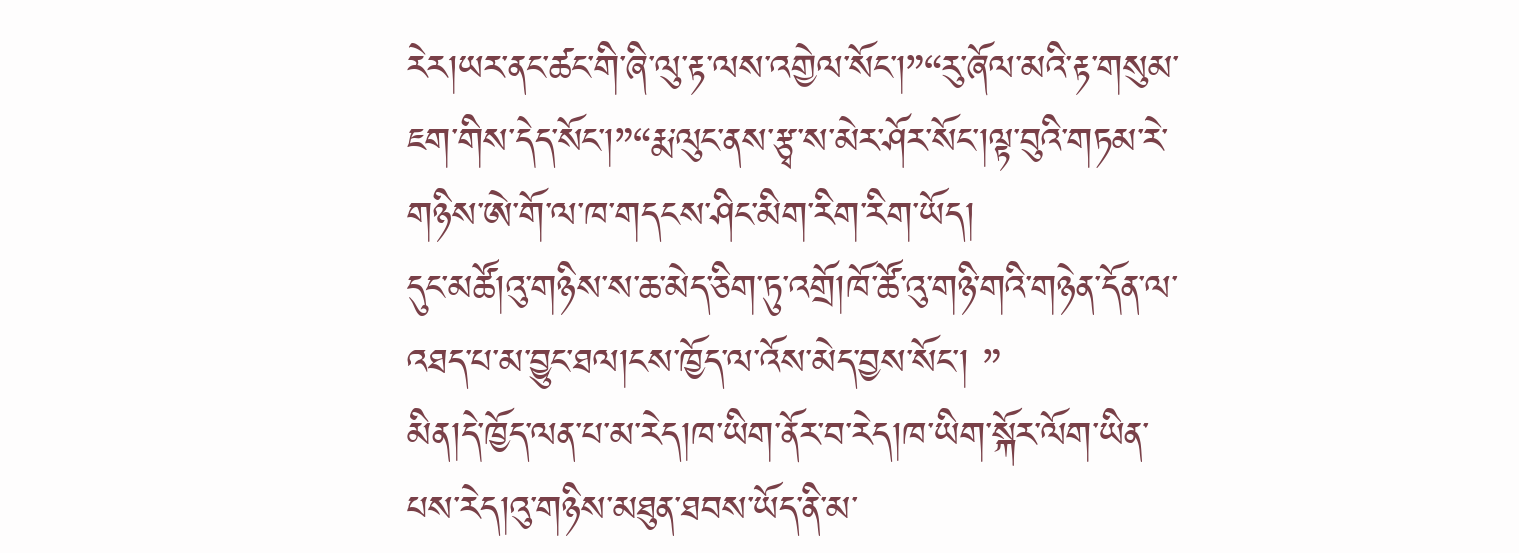རེར།ཡར་ནང་ཚང་གི་ཞི་ལུ་རྟ་ལས་འགྱེལ་སོང་།”“རུ་ཞོལ་མའི་རྟ་གསུམ་ཇག་གིས་དེད་སོང་།”“རྨ་ལུང་ནས་རྩྭ་ས་མེར་ཤོར་སོང་།ལྟ་བུའི་གཏམ་རེ་གཉིས་ཨེ་གོ་ལ་ཁ་གདངས་ཤིང་མིག་རིག་རིག་ཡོད།
དུང་མཚོ།འུ་གཉིས་ས་ཆ་མེད་ཅིག་ཏུ་འགྲོ།ཁོ་ཚོ་འུ་གཉི་གའི་གཉེན་དོན་ལ་འཐད་པ་མ་བྱུང་ཐལ།ངས་ཁྱོད་ལ་འོས་མེད་བྱས་སོང་། ”
མིན།དེ་ཁྱོད་ལན་པ་མ་རེད།ཁ་ཡིག་ནོར་བ་རེད།ཁ་ཡིག་སྐོར་ལོག་ཡིན་པས་རེད།འུ་གཉིས་མཐུན་ཐབས་ཡོད་ནི་མ་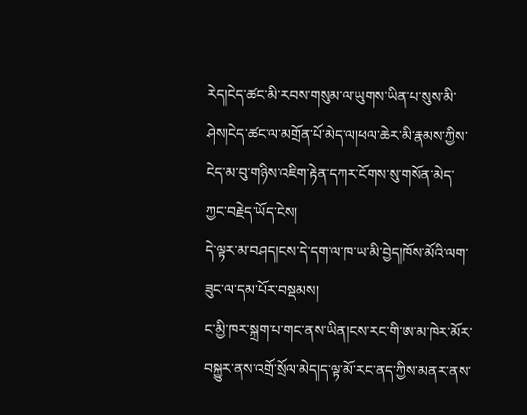རེད།ངེད་ཚང་མི་རབས་གསུམ་ལ་ཡུགས་ཡིན་པ་སུས་མི་ཤེས།ངེད་ཚང་ལ་མགྲོན་པོ་མེད་ལ།ཕལ་ཆེར་མི་རྣམས་ཀྱིས་ངེད་མ་བུ་གཉིས་འཇིག་རྟེན་དཀར་ངོགས་སུ་གསོན་མེད་ཀྱང་བརྗེད་ཡོད་ངེས།
དེ་ལྟར་མ་བཤད།ངས་དེ་དག་ལ་ཁ་ཡ་མི་བྱེད།ཁོས་མོའི་ལག་ཟུང་ལ་དམ་པོར་བསྡམས།
ང་མྱི་ཁར་སྐྲག་པ་གང་ནས་ཡིན།ངས་རང་གི་ཨ་མ་ཁེར་མོར་བསྐྱུར་ནས་འགྲོ་སྲོལ་མེད།ད་ལྟ་མོ་རང་ནད་ཀྱིས་མནར་ནས་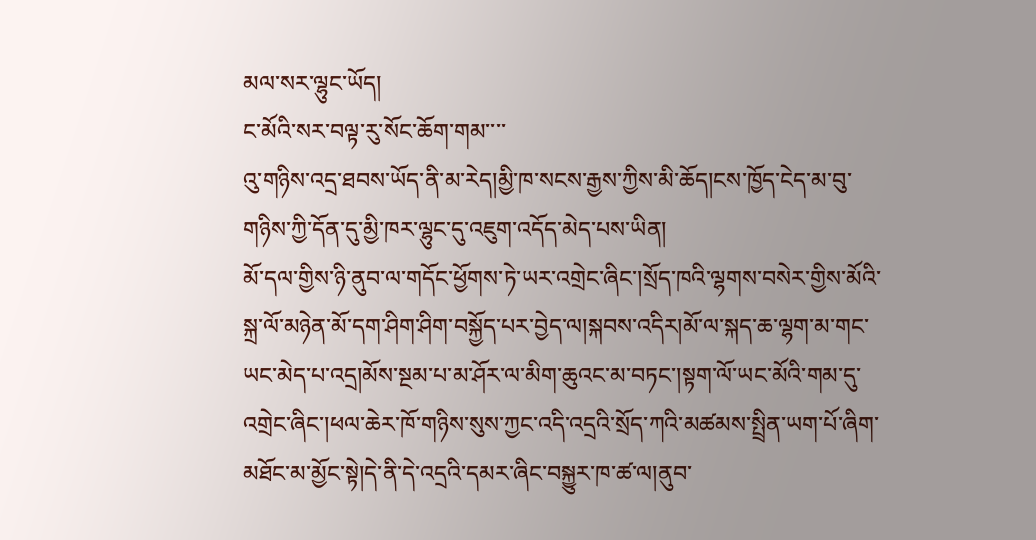མལ་སར་ལྷུང་ཡོད།
ང་མོའི་སར་བལྟ་རུ་སོང་ཆོག་གམ་་་་
འུ་གཉིས་འདྲ་ཐབས་ཡོད་ནི་མ་རེད།མྱི་ཁ་སངས་རྒྱས་ཀྱིས་མི་ཆོད།ངས་ཁྱོད་ངེད་མ་བུ་གཉིས་ཀྱི་དོན་དུ་མྱི་ཁར་ལྷུང་དུ་འཇུག་འདོད་མེད་པས་ཡིན།
མོ་དལ་གྱིས་ཉི་ནུབ་ལ་གདོང་ཕྱོགས་ཏེ་ཡར་འགྲེང་ཞིང་།སྲོད་ཁའི་ལྷགས་བསེར་གྱིས་མོའི་སྐྲ་ལོ་མཉེན་མོ་དག་ཤིག་ཤིག་བསྐྱོད་པར་བྱེད་ལ།སྐབས་འདིར།མོ་ལ་སྐད་ཆ་ལྷག་མ་གང་ཡང་མེད་པ་འདྲ།མོས་སྔམ་པ་མ་ཤོར་ལ་མིག་ཆུའང་མ་བཏང་།སྟག་ལོ་ཡང་མོའི་གམ་དུ་འགྲེང་ཞིང་།ཕལ་ཆེར་ཁོ་གཉིས་སུས་ཀྱང་འདི་འདྲའི་སྲོད་ཀའི་མཚམས་སྤྲིན་ཡག་པོ་ཞིག་མཐོང་མ་མྱོང་སྟེ།དེ་ནི་དེ་འདྲའི་དམར་ཞིང་བསྐྱུར་ཁ་ཚ་ལ།ནུབ་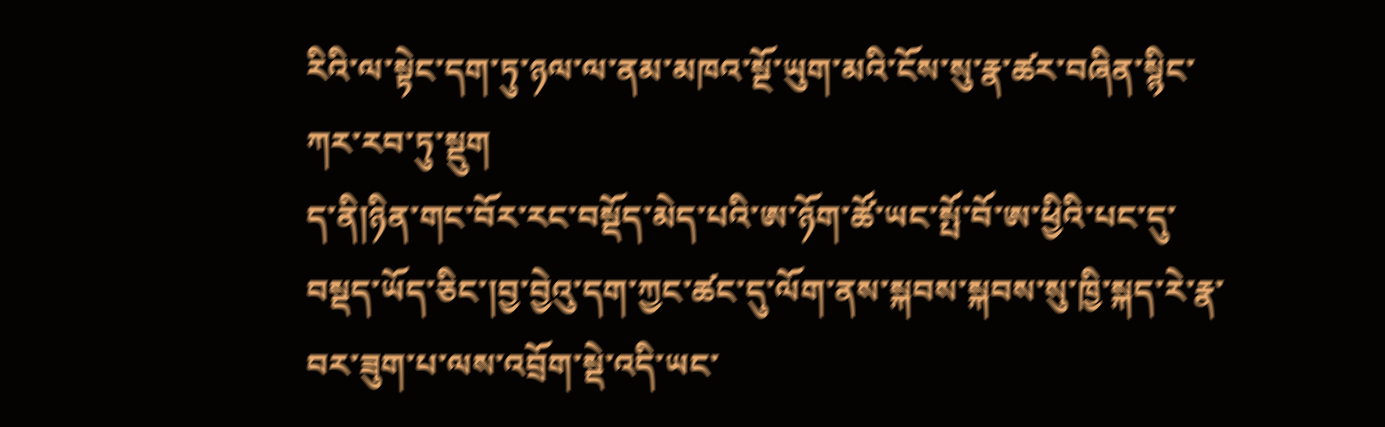རིའི་ལ་སྟེང་དག་ཏུ་ཉལ་ལ་ནམ་མཁའ་སྔོ་ཡུག་མའི་ངོས་སུ་རྣ་ཚར་བཞིན་སྙིང་ཀར་རབ་ཏུ་སྡུག
ད་ནི།ཉིན་གང་བོར་རང་བསྡོད་མེད་པའི་ཨ་ཉོག་ཚོ་ཡང་སྤོ་བོ་ཨ་ཕྱིའི་པང་དུ་བསྡད་ཡོད་ཅིང་།བྱ་བྱེའུ་དག་ཀྱང་ཚང་དུ་ལོག་ནས་སྐབས་སྐབས་སུ་ཁྱི་སྐད་རེ་རྣ་བར་ཟུག་པ་ལས་འབྲོག་སྡེ་འདི་ཡང་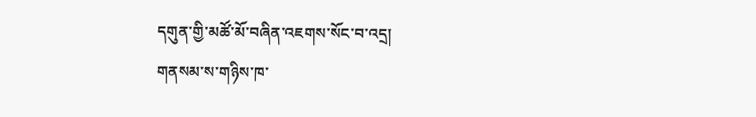དགུན་གྱི་མཚོ་མོ་བཞིན་འཇགས་སོང་བ་འདྲ།
གནསམ་ས་གཉིས་ཁ་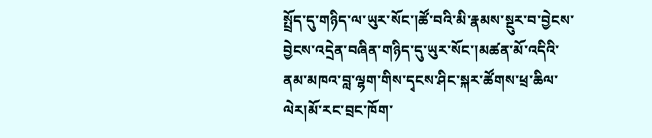སྤྲོད་དུ་གཉིད་ལ་ཡུར་སོང་།ཚོ་བའི་མི་རྣམས་སྔུར་བ་བྱེངས་བྱེངས་འདྲེན་བཞིན་གཉིད་དུ་ཡུར་སོང་།མཚན་མོ་འདིའི་ནམ་མཁའ་བླ་ལྷག་གིས་དྭངས་ཤིང་སྐར་ཚོགས་ཕྲ་ཆིལ་ལེར།མོ་རང་བྲང་ཁོག་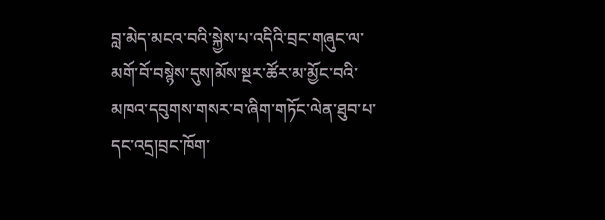བླ་མེད་མངའ་བའི་སྐྱེས་པ་འདིའི་བྲང་གཞུང་ལ་མགོ་བོ་བསྙེས་དུས།མོས་སྔར་ཚོར་མ་མྱོང་བའི་མཁའ་དབུགས་གསར་བ་ཞིག་གཏོང་ལེན་ཐུབ་པ་དང་འདྲ།བྲང་ཁོག་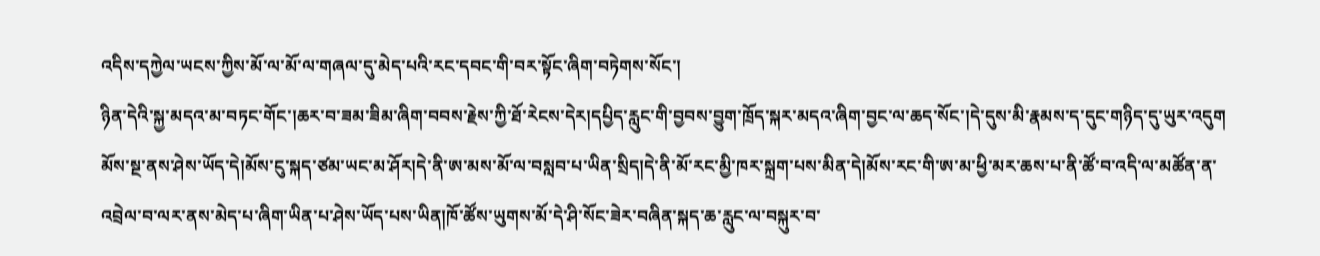འདིས་དཀྱེལ་ཡངས་ཀྱིས་མོ་ལ་མོ་ལ་གཞལ་དུ་མེད་པའི་རང་དབང་གི་བར་སྟོང་ཞིག་བཏེགས་སོང་།
ཉིན་དེའི་སྐྱ་མདའ་མ་བཏང་གོང་།ཆར་བ་ཟམ་ཟིམ་ཞིག་བབས་རྗེས་ཀྱི་ཐོ་རེངས་དེར།དཔྱིད་རླུང་གི་བྱབས་བྱུག་ཁྲོད་སྐར་མདའ་ཞིག་བྱང་ལ་ཆད་སོང་།དེ་དུས་མི་རྣམས་ད་དུང་གཉིད་དུ་ཡུར་འདུག
མོས་སྔ་ནས་ཤེས་ཡོད་དེ།མོས་ངུ་སྐད་ཙམ་ཡང་མ་ཤོར།དེ་ནི་ཨ་མས་མོ་ལ་བསླབ་པ་ཡིན་སྲིད།དེ་ནི་མོ་རང་མྱི་ཁར་སྐྲག་པས་མིན་དེ།མོས་རང་གི་ཨ་མ་ཕྱི་མར་ཆས་པ་ནི་ཚོ་བ་འདི་ལ་མཚོན་ན་འབྲེལ་བ་ལར་ནས་མེད་པ་ཞིག་ཡིན་པ་ཤེས་ཡོད་པས་ཡིན།ཁོ་ཚོས་ཡུགས་མོ་དེ་ཤི་སོང་ཟེར་བཞིན་སྐད་ཆ་རླུང་ལ་བསྐུར་བ་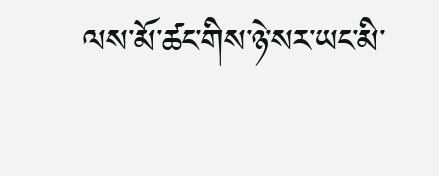ལས་མོ་ཚང་གིས་ཉེ་སར་ཡང་མི་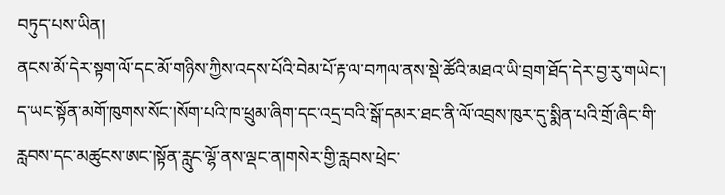བཏུད་པས་ཡིན།
ནངས་མོ་དེར་སྟག་ལོ་དང་མོ་གཉིས་ཀྱིས་འདས་པོའི་བེམ་པོ་རྟ་ལ་བཀལ་ནས་སྡེ་ཚོའི་མཐའ་ཡི་བྲག་ཐོད་དེར་བྱ་རུ་གཡེང་།
ད་ཡང་སྟོན་མགོ་ཁུགས་སོང་།སོག་པའི་ཁ་ཕྲུམ་ཞིག་དང་འདྲ་བའི་སྒོ་དམར་ཐང་ནི་ལོ་འབྲས་ཁུར་དུ་སྨིན་པའི་གྲོ་ཞིང་གི་རླབས་དང་མཚུངས་ཨང་།སྟོན་རླུང་ལྷོ་ནས་ལྡང་ན།གསེར་གྱི་རླབས་ཕྲེང་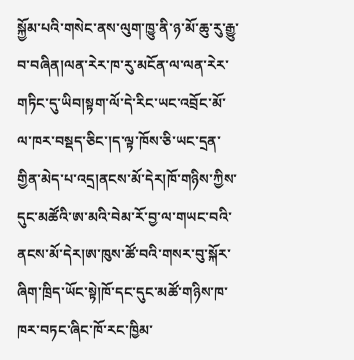སྐྱོམ་པའི་གསེང་ནས་ལུག་ཁྱུ་ནི་ཉ་མོ་ཆུ་རུ་རྒྱུ་བ་བཞིན།ལན་རེར་ཁ་རུ་མངོན་ལ་ལན་རེར་གཏིང་དུ་ཡིབ།སྟག་ལོ་དེ་རིང་ཡང་འབྲོང་མོ་ལ་ཁར་བསྡད་ཅིང་།ད་ལྟ་ཁོས་ཅི་ཡང་དྲན་གྱིན་མེད་པ་འདྲ།ནངས་མོ་དེར།ཁོ་གཉིས་ཀྱིས་དུང་མཚོའི་ཨ་མའི་བེམ་རོ་བྱ་ལ་གཡང་བའི་ནངས་མོ་དེར།ཨ་ཁུས་ཚོ་བའི་གསར་བུ་སྐོར་ཞིག་ཁྲིད་ཡོང་སྟེ།ཁོ་དང་དུང་མཚོ་གཉིས་ཁ་ཁར་བཏང་ཞིང་ཁོ་རང་ཁྱིམ་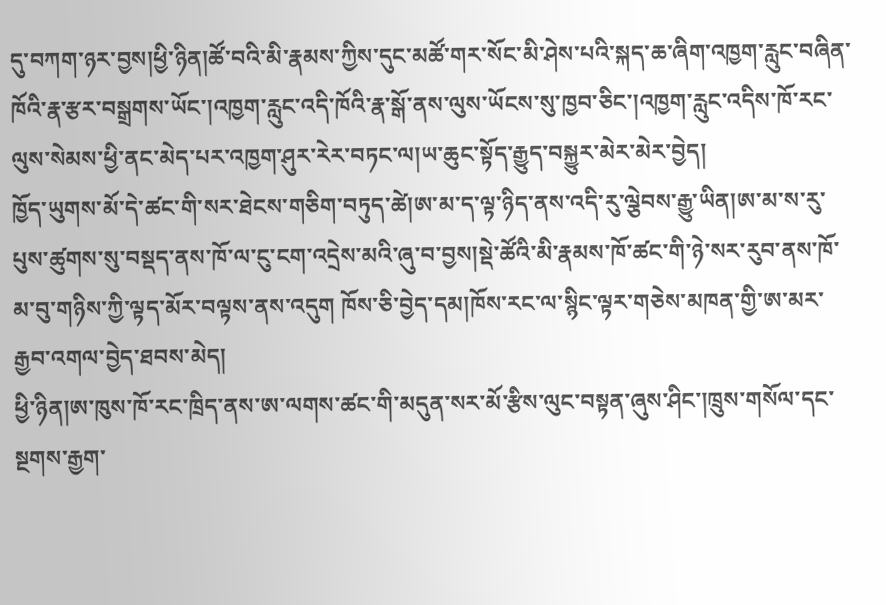དུ་བཀག་ཉར་བྱས།ཕྱི་ཉིན།ཚོ་བའི་མི་རྣམས་ཀྱིས་དུང་མཚོ་གར་སོང་མི་ཤེས་པའི་སྐད་ཆ་ཞིག་འཁྱག་རླུང་བཞིན་ཁོའི་རྣ་རྩར་བསྒྲགས་ཡོང་།འཁྱག་རླུང་འདི་ཁོའི་རྣ་སྒོ་ནས་ལུས་ཡོངས་སུ་ཁྱབ་ཅིང་།འཁྱག་རླུང་འདིས་ཁོ་རང་ལུས་སེམས་ཕྱི་ནང་མེད་པར་འཁྱག་ཤུར་རེར་བཏང་ལ།ཡ་ཆུང་སྟོད་རྒྱུད་བསྐྱུར་མེར་མེར་བྱེད།
ཁྱོད་ཡུགས་མོ་དེ་ཚང་གི་སར་ཐེངས་གཅིག་བཏུད་ཚེ།ཨ་མ་ད་ལྟ་ཉིད་ནས་འདི་རུ་ལྕེབས་རྒྱུ་ཡིན།ཨ་མ་ས་རུ་པུས་ཚུགས་སུ་བསྡད་ནས་ཁོ་ལ་ངུ་ངག་འདྲེས་མའི་ཞུ་བ་བྱས།སྡེ་ཚོའི་མི་རྣམས་ཁོ་ཚང་གི་ཉེ་སར་རུབ་ནས་ཁོ་མ་བུ་གཉིས་ཀྱི་ལྟད་མོར་བལྟས་ནས་འདུག ཁོས་ཅི་བྱེད་དམ།ཁོས་རང་ལ་སྙིང་ལྟར་གཅེས་མཁན་གྱི་ཨ་མར་རྒྱབ་འགལ་བྱེད་ཐབས་མེད།
ཕྱི་ཉིན།ཨ་ཁུས་ཁོ་རང་ཁྲིད་ནས་ཨ་ལགས་ཚང་གི་མདུན་སར་མོ་རྩིས་ལུང་བསྟན་ཞུས་ཤིང་།ཁྲུས་གསོལ་དང་སྔགས་རྒྱག་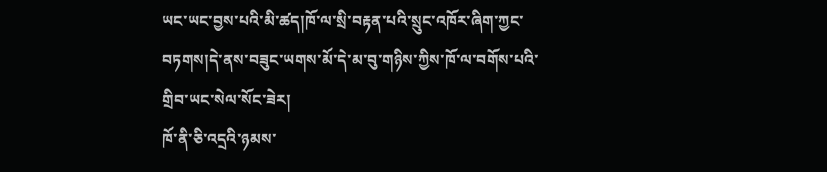ཡང་ཡང་བྱས་པའི་མི་ཚད།ཁོ་ལ་སྲི་བརྟན་པའི་སྲུང་འཁོར་ཞིག་ཀྱང་བཏགས།དེ་ནས་བཟུང་ཡགས་མོ་དེ་མ་བུ་གཉིས་ཀྱིས་ཁོ་ལ་བགོས་པའི་གྲིབ་ཡང་སེལ་སོང་ཟེར།
ཁོ་ནི་ཅི་འདྲའི་ཉམས་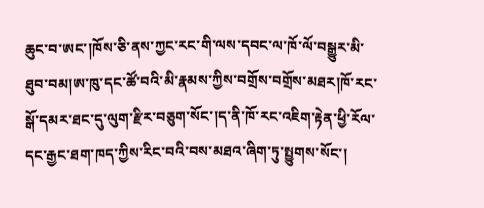ཆུང་བ་ཨང་།ཁོས་ཅི་ནས་ཀྱང་རང་གི་ལས་དབང་ལ་ཁོ་ལོ་བསྒྱུར་མི་ཐུབ་བམ།ཨ་ཁུ་དང་ཚོ་བའི་མི་རྣམས་ཀྱིས་བགྲོས་བགྲོས་མཐར།ཁོ་རང་སྒོ་དམར་ཐང་དུ་ལུག་རྫིར་བཅུག་སོང་།ད་ནི་ཁོ་རང་འཇིག་རྟེན་ཕྱི་རོལ་དང་རྒྱང་ཐག་ཁད་ཀྱིས་རིང་བའི་བས་མཐའ་ཞིག་ཏུ་སྤྱུགས་སོང་།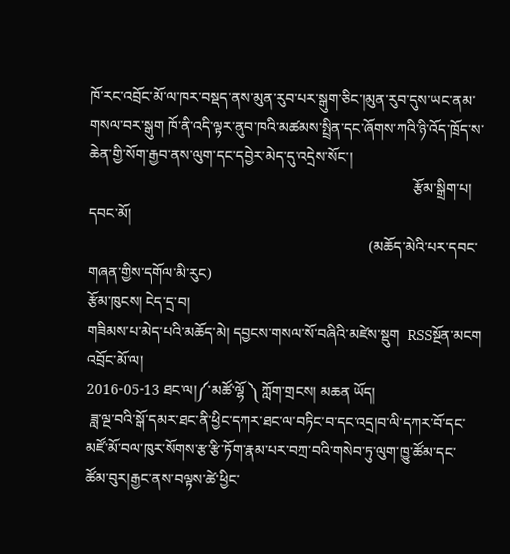ཁོ་རང་འབྲོང་མོ་ལ་ཁར་བསྡད་ནས་མུན་རུབ་པར་སྒུག་ཅིང་།མུན་རུབ་དུས་ཡང་ནམ་གསལ་བར་སྒུག ཁོ་ནི་འདི་ལྟར་ནུབ་ཁའི་མཚམས་སྤྲིན་དང་ཞོགས་ཀའི་ཉི་འོད་ཁྲོད་ས་ཆེན་གྱི་སོག་རྒྱབ་ནས་ལུག་དང་དབྱེར་མེད་དུ་འདྲེས་སོང་།
                                                                                         རྩོམ་སྒྲིག་པ། དབང་མོ།
                                                                             (མཆོད་མེའི་པར་དབང་གཞན་གྱིས་དགོལ་མི་རུང)
རྩོམ་ཁུངས། ངེད་དྲ་བ།
གཟིམས་པ་མེད་པའི་མཆོད་མེ། དབྱངས་གསལ་སོ་བཞིའི་མཛེས་སྡུག  RSSསྔོན་མངག
འབྲོང་མོ་ལ།
2016-05-13 ཐང་ལ།༼་མཚོ་ལྷོ ༽ ཀློག་གྲངས། མཆན ཡོད།
 ཟླ་ལྔ་བའི་སྒོ་དམར་ཐང་ནི་ཕྱིང་དཀར་ཐང་ལ་བཏིང་བ་དང་འདྲ།བ་ལི་དཀར་བོ་དང་མཛོ་མོ་བལ་ཁུར་སོགས་རྩ་རྩི་ཏོག་རྣམ་པར་བཀྲ་བའི་གསེབ་ཏུ་ལུག་ཁྱུ་ཚོམ་དང་ཚོམ་བུར།རྒྱང་ནས་བལྟས་ཚེ་ཕྱིང་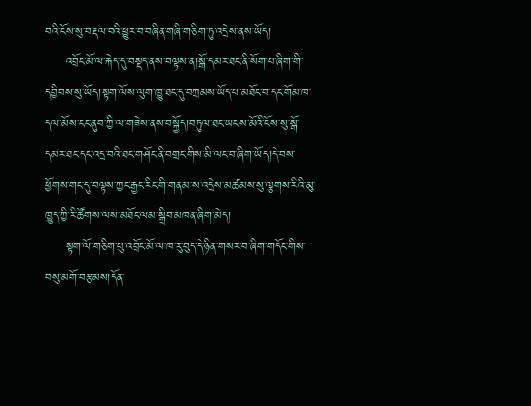བའི་ངོས་སུ་བརྡལ་བའི་ཕྱུར་བ་བཞིན་གཞི་གཅིག་ཏུ་འདྲེས་ནས་ཡོད།
     འབྲོང་མོ་ལ་རྐེད་དུ་བསྡད་ནས་བལྟས་ན།སྒོ་དམར་ཐང་ནི་སོག་པ་ཞིག་གི་དབྱིབས་སུ་ཡོད།སྟག་ལོས་ལུག་ཁྱུ་ཐང་དུ་བཀྲམས་ཡོད་པ་མཐོང་བ་དང་གོམ་ཁ་དལ་མོས་ངང་ནུབ་ཀྱི་ལ་གཟེས་ནས་བསྐྱོད།བཏུལ་ཐང་ཡངས་མོའི་ངོས་སུ་སྒོ་དམར་ཐང་དང་འདྲ་བའི་ཐང་གཤོང་ནི་བགྲང་གིས་མི་ལང་བ་ཞིག་ཡོད།དེ་བས་ཕྱོགས་གང་དུ་བལྟས་ཀྱང་རྒྱང་རིང་གི་གནམ་ས་འདྲེས་མཚམས་སུ་ལྕགས་རིའི་མུ་ཁྱུད་ཀྱི་རི་ཚོགས་ལས་མཐོང་ལམ་སྒྲིབ་མཁན་ཞིག་མེད།
     སྟག་ལོ་གཅིག་པུ་འབྲོང་མོ་ལ་ཁ་རུ་བུད་དེ་ཉིན་གསར་བ་ཞིག་གདོང་གིས་བསུ་མགོ་བརྩམས།དོན་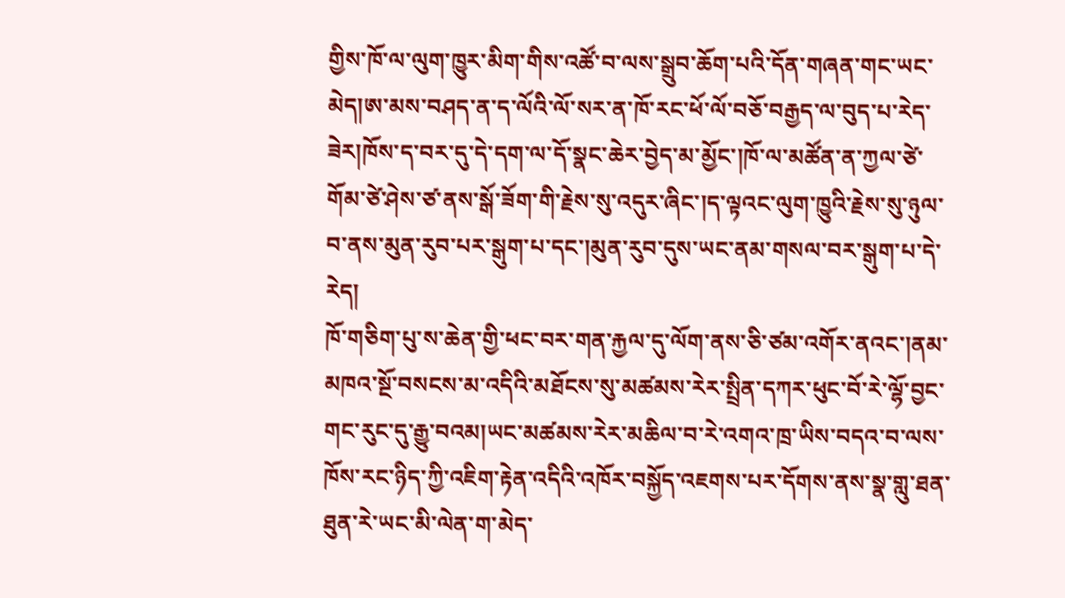གྱིས་ཁོ་ལ་ལུག་ཁྱུར་མིག་གིས་འཚོ་བ་ལས་སྒྲུབ་ཆོག་པའི་དོན་གཞན་གང་ཡང་མེད།ཨ་མས་བཤད་ན་ད་ལོའི་ལོ་སར་ན་ཁོ་རང་ཕོ་ལོ་བཅོ་བརྒྱད་ལ་བུད་པ་རེད་ཟེར།ཁོས་ད་བར་དུ་དེ་དག་ལ་དོ་སྣང་ཆེར་བྱེད་མ་མྱོང་།ཁོ་ལ་མཚོན་ན་ཀྱལ་ཙེ་གོམ་ཙེ་ཤེས་ཙ་ནས་སྒོ་ཟོག་གི་རྗེས་སུ་འདུར་ཞིང་།ད་ལྟའང་ལུག་ཁྱུའི་རྗེས་སུ་ཉུལ་བ་ནས་མུན་རུབ་པར་སྒུག་པ་དང་།མུན་རུབ་དུས་ཡང་ནམ་གསལ་བར་སྒུག་པ་དེ་རེད།
ཁོ་གཅིག་པུ་ས་ཆེན་གྱི་ཕང་བར་གན་རྐྱལ་དུ་ལོག་ནས་ཅི་ཙམ་འགོར་ནའང་།ནམ་མཁའ་སྔོ་བསངས་མ་འདིའི་མཐོངས་སུ་མཚམས་རེར་སྤྲིན་དཀར་ཕུང་བོ་རེ་ལྷོ་བྱང་གང་རུང་དུ་རྒྱུ་བའམ།ཡང་མཚམས་རེར་མཆིལ་བ་རེ་འགའ་ཁྲ་ཡིས་བདའ་བ་ལས་ཁོས་རང་ཉིད་ཀྱི་འཇིག་རྟེན་འདིའི་འཁོར་བསྐྱོད་འཇགས་པར་དོགས་ནས་སྣ་གླུ་ཐན་ཐུན་རེ་ཡང་མི་ལེན་ག་མེད་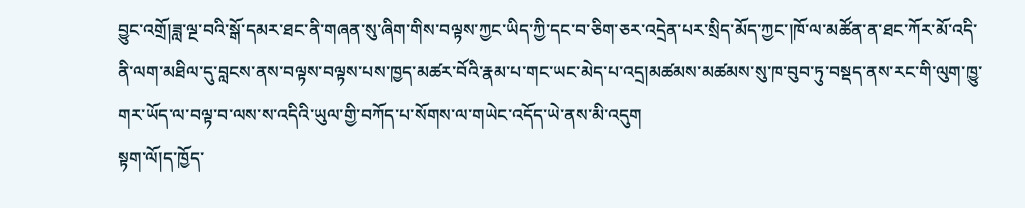བྱུང་འགྲོ།ཟླ་ལྔ་བའི་སྒོ་དམར་ཐང་ནི་གཞན་སུ་ཞིག་གིས་བལྟས་ཀྱང་ཡིད་ཀྱི་དང་བ་ཅིག་ཅར་འདྲེན་པར་སྲིད་མོད་ཀྱང་།ཁོ་ལ་མཚོན་ན་ཐང་ཀོར་མོ་འདི་ནི་ལག་མཐིལ་དུ་བླངས་ནས་བལྟས་བལྟས་པས་ཁྱད་མཚར་བོའི་རྣམ་པ་གང་ཡང་མེད་པ་འདྲ།མཚམས་མཚམས་སུ་ཁ་བུབ་ཏུ་བསྡད་ནས་རང་གི་ལུག་ཁྱུ་གར་ཡོད་ལ་བལྟ་བ་ལས་ས་འདིའི་ཡུལ་གྱི་བཀོད་པ་སོགས་ལ་གཡེང་འདོད་ཡེ་ནས་མི་འདུག
སྟག་ལོ།ད་ཁྱོད་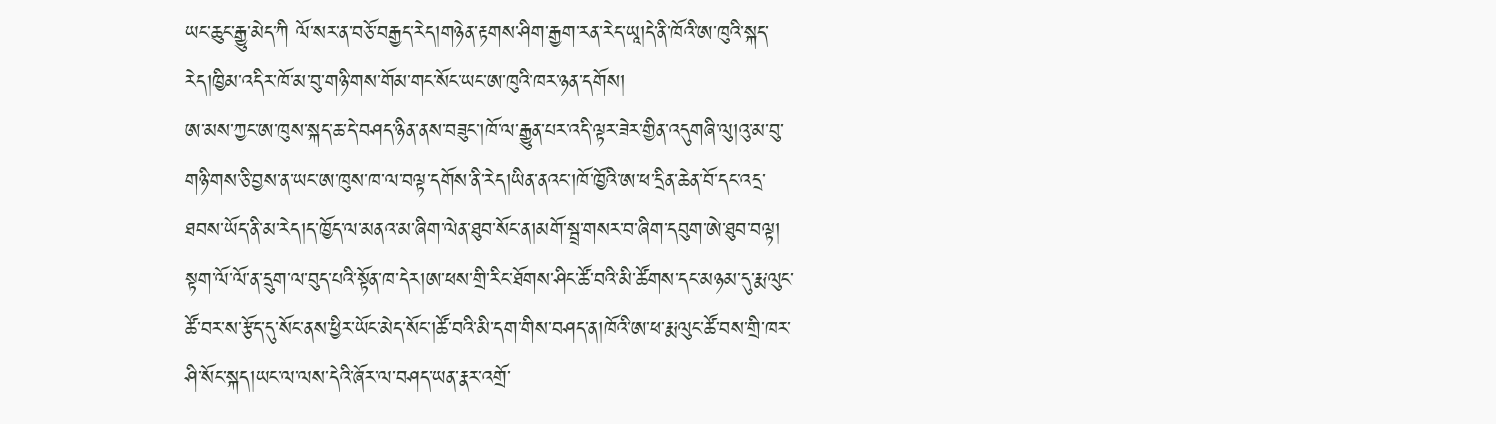ཡང་ཆུང་རྒྱུ་མེད་ཀི ལོ་སར་ན་བཅོ་བརྒྱད་རེད།གཉེན་རྟགས་ཤིག་རྒྱག་རན་རེད་ཡཱ།དེ་ནི་ཁོའི་ཨ་ཁུའི་སྐད་རེད།ཁྱིམ་འདིར་ཁོ་མ་བུ་གཉི་གས་གོམ་གང་སོང་ཡང་ཨ་ཁུའི་ཁར་ཉན་དགོས།
ཨ་མས་ཀྱང་ཨ་ཁུས་སྐད་ཆ་དེ་བཤད་ཉིན་ནས་བཟུང་།ཁོ་ལ་རྒྱུན་པར་འདི་ལྟར་ཟེར་གྱིན་འདུགཞི་ལུ།འུ་མ་བུ་གཉི་གས་ཅི་བྱས་ན་ཡང་ཨ་ཁུས་ཁ་ལ་བལྟ་དགོས་ནི་རེད།ཡིན་ནའང་།ཁོ་ཁྱོའི་ཨ་ཕ་དྲིན་ཆེན་བོ་དང་འདྲ་ཐབས་ཡོད་ནི་མ་རེད།ད་ཁྱོད་ལ་མནའ་མ་ཞིག་ལེན་ཐུབ་སོང་ན།མགོ་སྦྲ་གསར་བ་ཞིག་དབུག་ཨེ་ཐུབ་བལྟ།
སྟག་ལོ་ལོ་ན་དྲུག་ལ་བུད་པའི་སྟོན་ཁ་དེར།ཨ་ཕས་གྲི་རིང་ཐོགས་ཤིང་ཚོ་བའི་མི་ཚོགས་དང་མཉམ་དུ་རྨ་ལུང་ཚོ་བར་ས་རྩོད་དུ་སོང་ནས་ཕྱིར་ཡོང་མེད་སོང་།ཚོ་བའི་མི་དག་གིས་བཤད་ན།ཁོའི་ཨ་ཕ་རྨ་ལུང་ཚོ་བས་གྲི་ཁར་ཤི་སོང་སྐད།ཡང་ལ་ལས་དེའི་ཞོར་ལ་བཤད་ཡན་རྣར་འགྲོ་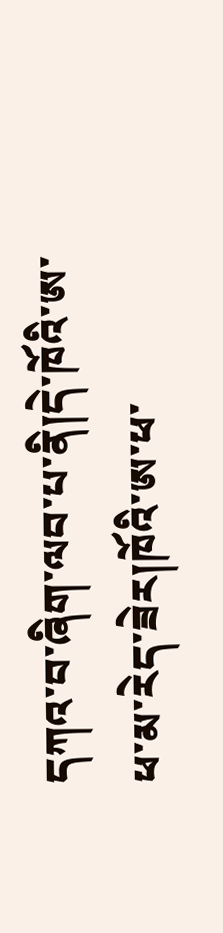དཀའ་བ་ཞིག་ལབ་པ་ནི།དེ་ཁོའི་ཨ་ཕ་མ་རེད་ཟེར།ཁོའི་ཨ་ཕ་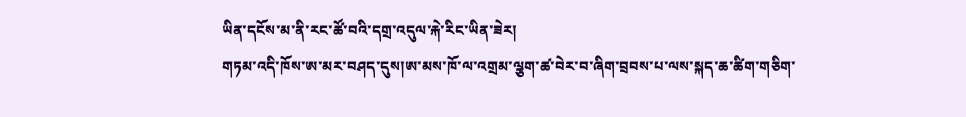ཡིན་དངོས་མ་ནི་རང་ཚོ་བའི་དགྲ་འདུལ་རྐེ་རིང་ཡིན་ཟེར།
གཏམ་འདི་ཁོས་ཨ་མར་བཤད་དུས།ཨ་མས་ཁོ་ལ་འགྲམ་ལྕག་ཚ་བེར་བ་ཞིག་བྲབས་པ་ལས་སྐད་ཆ་ཚིག་གཅིག་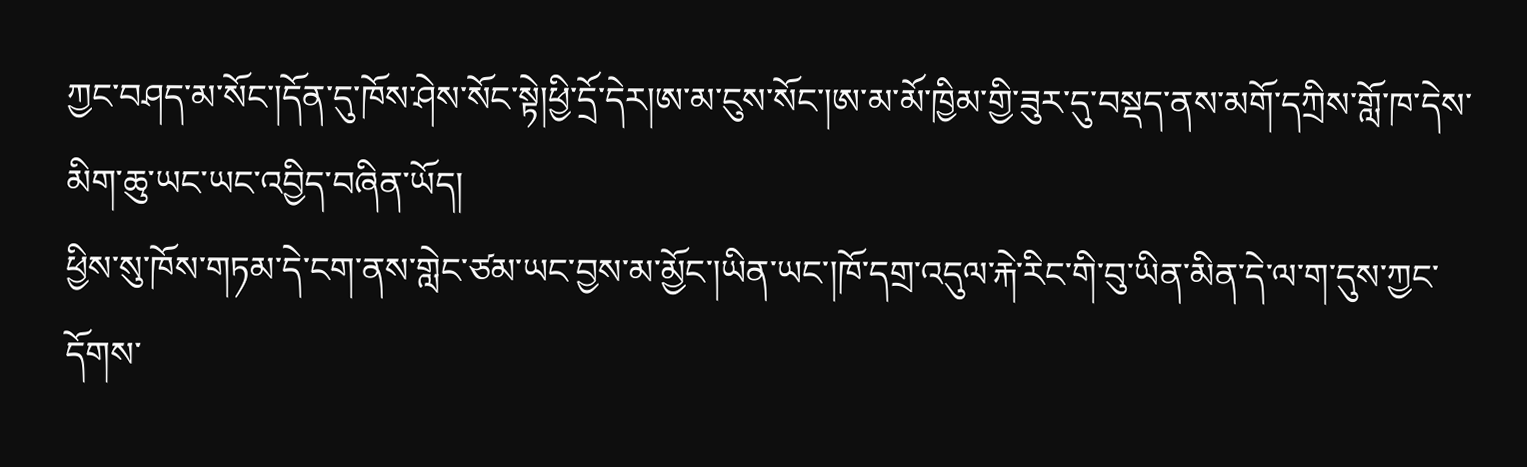ཀྱང་བཤད་མ་སོང་།དོན་དུ་ཁོས་ཤེས་སོང་སྟེ།ཕྱི་དྲོ་དེར།ཨ་མ་ངུས་སོང་།ཨ་མ་མོ་ཁྱིམ་གྱི་ཟུར་དུ་བསྡད་ནས་མགོ་དཀྲིས་གློ་ཁ་དེས་མིག་ཆུ་ཡང་ཡང་འབྱིད་བཞིན་ཡོད།
ཕྱིས་སུ་ཁོས་གཏམ་དེ་ངག་ནས་གླེང་ཙམ་ཡང་བྱས་མ་མྱོང་།ཡིན་ཡང་།ཁོ་དགྲ་འདུལ་རྐེ་རིང་གི་བུ་ཡིན་མིན་དེ་ལ་ག་དུས་ཀྱང་དོགས་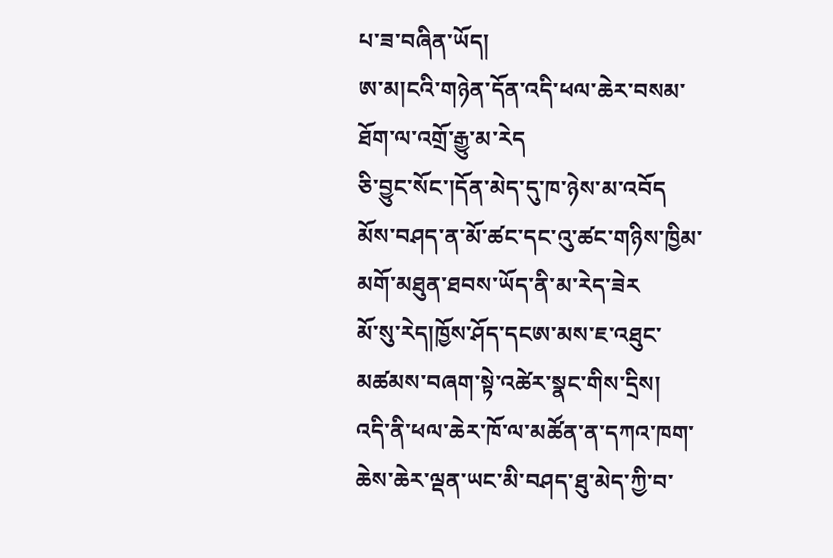པ་ཟ་བཞིན་ཡོད།
ཨ་མ།ངའི་གཉེན་དོན་འདི་ཕལ་ཆེར་བསམ་ཐོག་ལ་འགྲོ་རྒྱུ་མ་རེད
ཅི་བྱུང་སོང་།དོན་མེད་དུ་ཁ་ཉེས་མ་འབོད
མོས་བཤད་ན་མོ་ཚང་དང་འུ་ཚང་གཉིས་ཁྱིམ་མགོ་མཐུན་ཐབས་ཡོད་ནི་མ་རེད་ཟེར
མོ་སུ་རེད།ཁྱོས་ཤོད་དངཨ་མས་ཇ་འཐུང་མཚམས་བཞག་སྟེ་འཚེར་སྣང་གིས་དྲིས།
འདི་ནི་ཕལ་ཆེར་ཁོ་ལ་མཚོན་ན་དཀའ་ཁག་ཆེས་ཆེར་ལྡན་ཡང་མི་བཤད་ཐུ་མེད་ཀྱི་བ་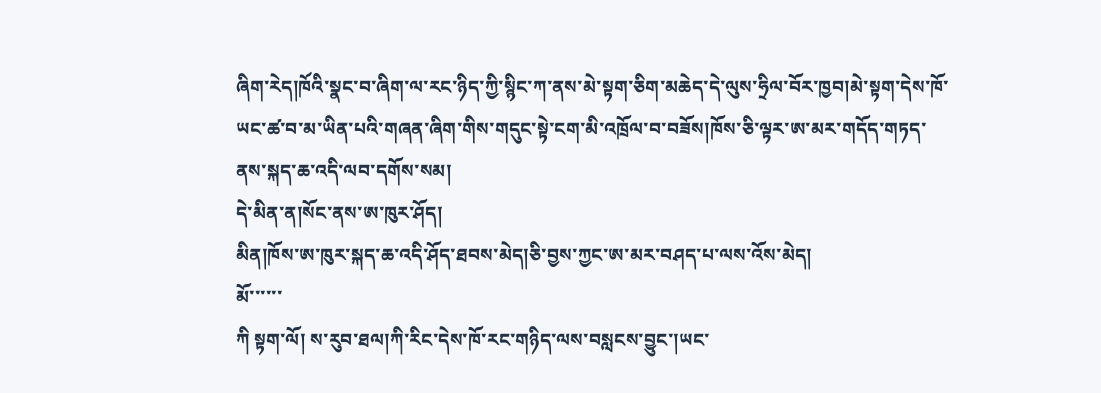ཞིག་རེད།ཁོའི་སྣང་བ་ཞིག་ལ་རང་ཉིད་ཀྱི་སྙིང་ཀ་ནས་མེ་སྟག་ཅིག་མཆེད་དེ་ལུས་ཧྲིལ་བོར་ཁྱབ།མེ་སྟག་དེས་ཁོ་ཡང་ཚ་བ་མ་ཡིན་པའི་གཞན་ཞིག་གིས་གདུང་སྟེ་ངག་མི་འཁྲོལ་བ་བཟོས།ཁོས་ཅི་ལྟར་ཨ་མར་གདོད་གཏད་ནས་སྐད་ཆ་འདི་ལབ་དགོས་སམ།
དེ་མིན་ན།སོང་ནས་ཨ་ཁུར་ཤོད།
མིན།ཁོས་ཨ་ཁུར་སྐད་ཆ་འདི་ཤོད་ཐབས་མེད།ཅི་བྱས་ཀྱང་ཨ་མར་བཤད་པ་ལས་འོས་མེད།
མོ་་་་་་
ཀི སྟག་ལོ། ས་རུབ་ཐལ།ཀི་རིང་དེས་ཁོ་རང་གཉིད་ལས་བསླངས་བྱུང་།ཡང་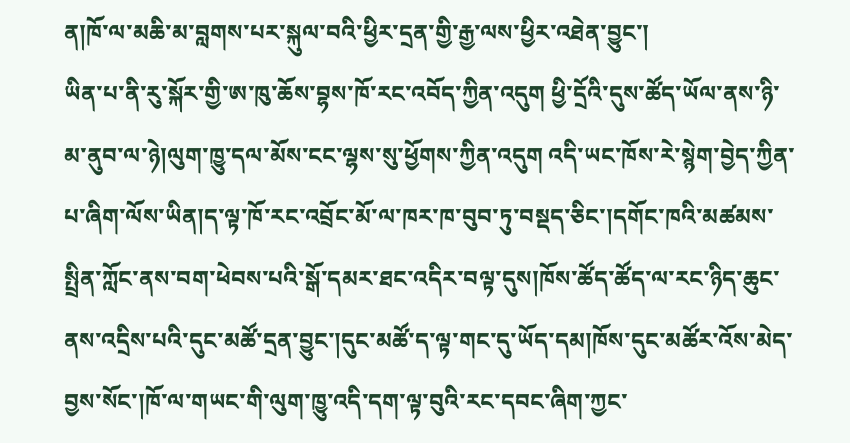ན།ཁོ་ལ་མཆི་མ་བླགས་པར་སྐུལ་བའི་ཕྱིར་དྲན་གྱི་རྒྱ་ལས་ཕྱིར་འཐེན་བྱུང་།
ཡིན་པ་ནི་རུ་སྐོར་གྱི་ཨ་ཁུ་ཆོས་བྷས་ཁོ་རང་འབོད་ཀྱིན་འདུག ཕྱི་དྲོའི་དུས་ཚོད་ཡོལ་ནས་ཉི་མ་ནུབ་ལ་ཉེ།ལུག་ཁྱུ་དལ་མོས་ངང་ལྷས་སུ་ཕྱོགས་ཀྱིན་འདུག འདི་ཡང་ཁོས་རེ་སྙེག་བྱེད་ཀྱིན་པ་ཞིག་ལོས་ཡིན།ད་ལྟ་ཁོ་རང་འབྲོང་མོ་ལ་ཁར་ཁ་བུབ་ཏུ་བསྡད་ཅིང་།དགོང་ཁའི་མཚམས་སྤྲིན་ཀློང་ནས་བག་ཕེབས་པའི་སྒོ་དམར་ཐང་འདིར་བལྟ་དུས།ཁོས་ཚོད་ཚོད་ལ་རང་ཉིད་ཆུང་ནས་འདྲིས་པའི་དུང་མཚོ་དྲན་བྱུང་།དུང་མཚོ་ད་ལྟ་གང་དུ་ཡོད་དམ།ཁོས་དུང་མཚོར་འོས་མེད་བྱས་སོང་།ཁོ་ལ་གཡང་གི་ལུག་ཁྱུ་འདི་དག་ལྟ་བུའི་རང་དབང་ཞིག་ཀྱང་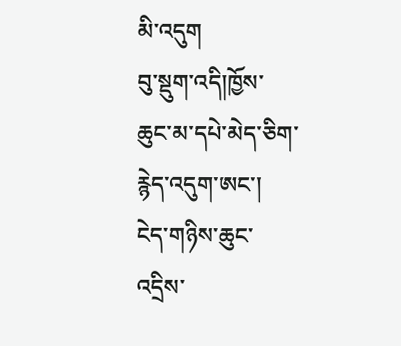མི་འདུག
བུ་སྡུག་འདི།ཁྱོས་ཆུང་མ་དཔེ་མེད་ཅིག་རྙེད་འདུག་ཨང་།
ངེད་གཉིས་ཆུང་འདྲིས་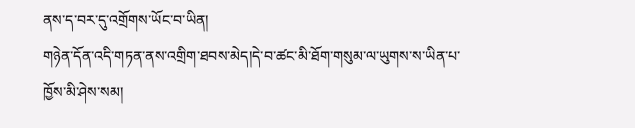ནས་ད་བར་དུ་འགྲོགས་ཡོང་བ་ཡིན།
གཉེན་དོན་འདི་གཏན་ནས་འགྲིག་ཐབས་མེད།དེ་བ་ཚང་མི་ཐོག་གསུམ་ལ་ཡུགས་ས་ཡིན་པ་ཁྱོས་མི་ཤེས་སམ།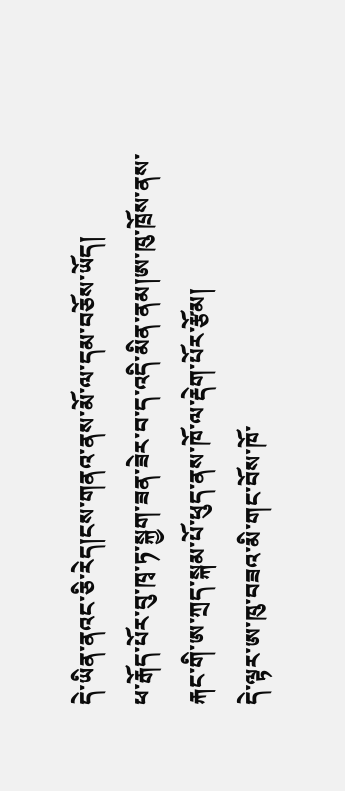དེ་ཡིན་ནའང་ཅི་རེད།ངས་གནའ་ནས་མོ་ལ་དམ་བཅོས་ཡོད།
ཕ་རྒོད་པོར་བུ་ཁྭ་ཏ་སྐྱག་ཟན་ཟེར་བ་ད་འདི་མིན་ནམ།ཨ་ཁུ་ཁྲོས་ནས་རྐང་གི་ཨ་ཀྲད་སྐམ་པོ་ཕུད་ནས་ཁོ་ལ་རྡེག་པོར་རྩོམ།
དེ་ལྟར་ཨ་ཁུ་བཟའ་མི་གང་བོས་ཁོ་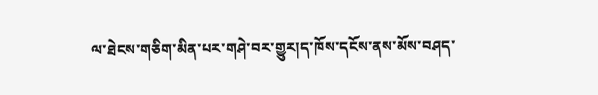ལ་ཐེངས་གཅིག་མིན་པར་གཤེ་བར་གྱུར།ད་ཁོས་དངོས་ནས་མོས་བཤད་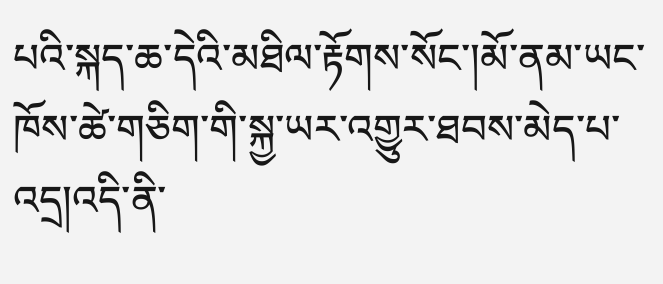པའི་སྐད་ཆ་དེའི་མཐིལ་རྟོགས་སོང་།མོ་ནམ་ཡང་ཁོས་ཚེ་གཅིག་གི་སྐྱ་ཡར་འགྱུར་ཐབས་མེད་པ་འདྲ།འདི་ནི་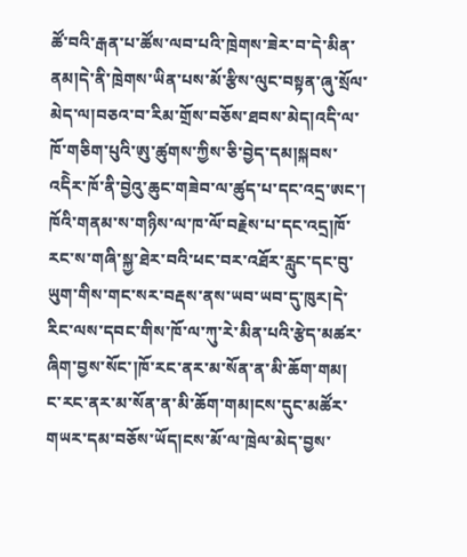ཚོ་བའི་རྒན་པ་ཚོས་ལབ་པའི་ཁྲེགས་ཟེར་བ་དེ་མིན་ནམ།དེ་ནི་ཁྲེགས་ཡིན་པས་མོ་རྩིས་ལུང་བསྟན་ཞུ་སྲོལ་མེད་ལ།བཅའ་བ་རིམ་གྲོས་བཅོས་ཐབས་མེད།འདི་ལ་ཁོ་གཅིག་པུའི་ཨུ་ཚུགས་ཀྱིས་ཅི་བྱེད་དམ།སྐབས་འདིེར་ཁོ་ནི་བྱེའུ་ཆུང་གཟེབ་ལ་ཚུད་པ་དང་འདྲ་ཨང་།
ཁོའི་གནམ་ས་གཉིས་ལ་ཁ་ལོ་བརྗེས་པ་དང་འདྲ།ཁོ་རང་ས་གཞི་སྐྱ་ཐེར་བའི་ཕང་བར་འཐོར་རླུང་དང་བུ་ཡུག་གིས་གང་སར་བརྡས་ནས་ཡབ་ཡབ་དུ་ཁུར།དེ་རིང་ལས་དབང་གིས་ཁོ་ལ་ཀུ་རེ་མིན་པའི་རྩེད་མཚར་ཞིག་བྱས་སོང་།ཁོ་རང་ནར་མ་སོན་ན་མི་ཆོག་གམ།
ང་རང་ནར་མ་སོན་ན་མི་ཆོག་གམ།ངས་དུང་མཚོར་གཡར་དམ་བཅོས་ཡོད།ངས་མོ་ལ་ཁྲེལ་མེད་བྱས་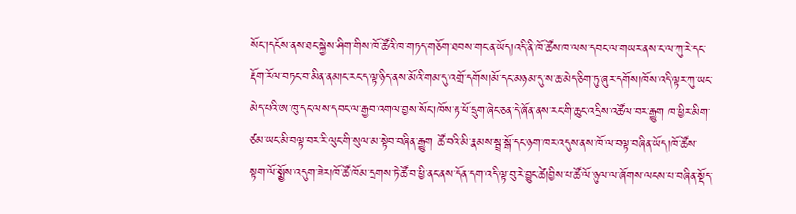སོང་།དངོས་ནས་ཐང་སྐྱེས་ཤིག་གིས་ཁོ་ཚོའི་ཁ་གཏད་གཅོག་ཐབས་གང་ན་ཡོད།འདི་ནི་ཁོ་ཚོས་ཁ་ལས་དབང་ལ་གཡར་ནས་ང་ལ་ཀུ་རེ་དང་རྡོག་རོལ་བཏང་བ་མིན་ནམ།ང་རང་ད་ལྟ་ཉིད་ནས་མོའི་གམ་དུ་འགྲོ་དགོས།མོ་དང་མཉམ་དུ་ས་ཆ་མེད་ཅིག་ཏུ་ཞུར་དགོས།ཁོས་འདི་ལྟར་ཀུ་ཡང་མེད་པའི་ཨ་ཁུ་དང་ལས་དབང་ལ་རྒྱབ་འགལ་བྱས་སོང་།ཁོས་རྟ་ཕོ་དྲུག་ཞེང་ཅན་དེ་ཞོན་ནས་རང་གི་ཆུང་འདྲིས་འཚོལ་བར་རྒྱུག ཁ་ཕྱིར་མིག་ཙམ་ཡང་མི་བལྟ་བར་རི་ལུང་གི་སུལ་མ་སྟེབ་བཞིན་རྒྱུག ཚོ་བའི་མི་རྣམས་སྦྲ་སྒོ་དང་ཉག་ཁར་འདུས་ནས་ཁོ་ལ་བལྟ་བཞིན་ཡོད།ཁོ་ཚོས་སྟག་ལོ་སྨྱོས་འདུག་ཟེར།ཁོ་ཚོ་ཁོམ་དྲགས་ཏེ་ཚོ་བ་ཕྱི་ནང་ནས་དོན་དག་འདི་ལྟ་བུ་རེ་བྱུང་ཚེ།བྱིས་པ་ཚོ་ལོ་ཉུལ་ལ་ཞོགས་ལངས་པ་བཞིན་སྡོད་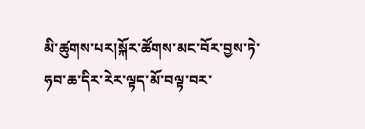མི་ཚུགས་པར།སྐོར་ཚོགས་མང་བོར་བྱས་ཏེ་ཧབ་ཆ་དིར་རེར་ལྟད་མོ་བལྟ་བར་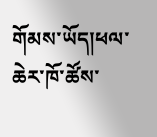གོམས་ཡོད།ཕལ་ཆེར་ཁོ་ཚོས་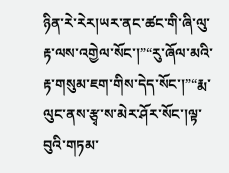ཉིན་རེ་རེར།ཡར་ནང་ཚང་གི་ཞི་ལུ་རྟ་ལས་འགྱེལ་སོང་།”“རུ་ཞོལ་མའི་རྟ་གསུམ་ཇག་གིས་དེད་སོང་།”“རྨ་ལུང་ནས་རྩྭ་ས་མེར་ཤོར་སོང་།ལྟ་བུའི་གཏམ་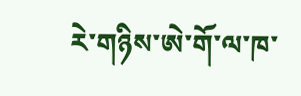རེ་གཉིས་ཨེ་གོ་ལ་ཁ་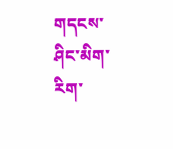གདངས་ཤིང་མིག་རིག་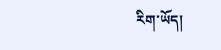རིག་ཡོད།